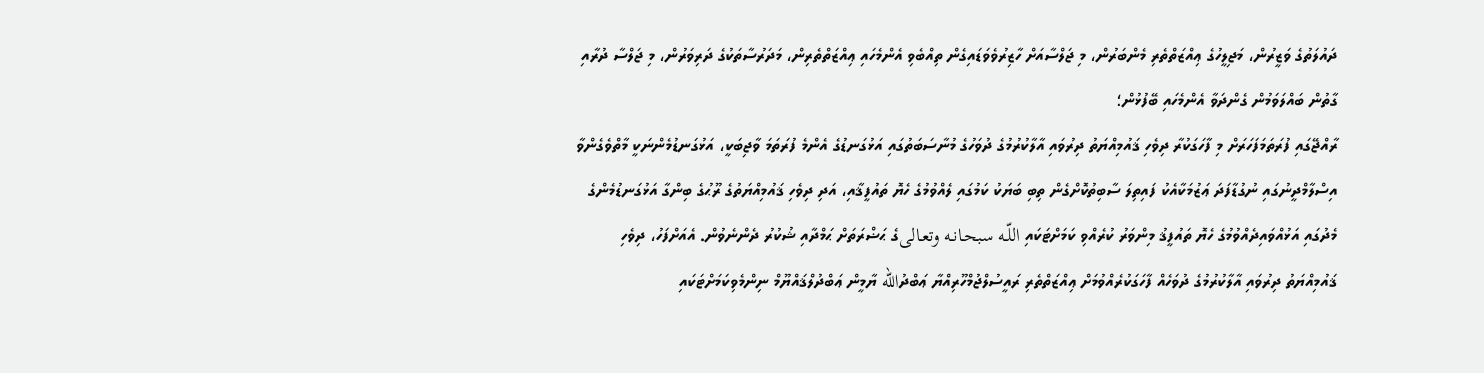ދައުލަތުގެ ވަޒީރުން، މަޖިލީހުގެ ޢިއްޒަތްތެރި މެންބަރުން، މި ޖަލްސާއަށް ހާޒިރުވެވަޑައިގެން ތިއްބެވި އެންމެހައި ޢިއްޒަތްތެރިން، މަދަރުސާތަކުގެ ދަރިވަރުން، މި ޖަލްސާ ދުރާއި ގާތުން ބައްލަވަމުން ގެންދަވާ އެންމެހައި ބޭފުޅުން؛
ރާއްޖޭގައި ފުރަތަމަފަހަރަށް މި ފާހަގަކުރާ ދިވެހި ޤައުމިއްޔަތު ދިރުވައި އާލާކުރުމުގެ ދުވަހުގެ މުނާސަބަތުގައި އަޅުގަނޑުގެ އެންމެ ފުރަތަމަ ވާޖިބަކީ، އަޅުގަނޑުމެންނަކީ މާތްވެގެންވާ  އިސްލާމްދީނުގައި ނުގުޑާފަދަ ޢަޒުމަކާއެކު ފައިތިލަ ސާބިތުކޮށްގެން ތިބި ބަޔަކު ކަމުގައި ލެއްވުމުގެ ހެޔޮ ތައުފީޤާއި، އަދި ދިވެހި ޤައުމިއްޔަތުގެ ރޫޙުގެ ބިންގާ އަޅުގަނޑުމެންގެ މެދުގައި އަޅުއްވައިދެއްވުމުގެ ހެޔޮ ތައުފީޤު މިންވަރު ކުރެއްވި ކަމަށްޓަކައި اللّـه سبحـانـه وتعـالىގެ ޙަޟްރަތަށް ޙަމްދާއި ޝުކުރު ދެންނެވުން. އެއަށްފަހު، ދިވެހި ޤައުމިއްޔަތު ދިރުވައި އާލާކުރުމުގެ ދުވަހެއް ފާހަގަކުރެއްވުމަށް ޢިއްޒަތްތެރި ރައީސުލްޖުމްހޫރިއްޔާ ޢަބްދުالله ޔާމީން ޢަބްދުލްޤައްޔޫމް ނިންމެވިކަމަށްޓަކައި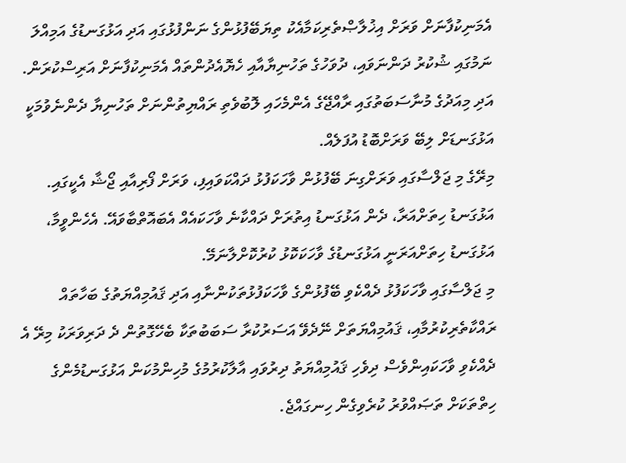އެމަނިކުފާނަށް ވަރަށް އިޚުލާޞްތެރިކަމާއެކު ތިޔަބޭފުޅުންގެ ނަންފުޅުގައި އަދި އަޅުގަނޑުގެ އަމިއްލަ ނަމުގައި ޝުކުރު ދަންނަވައި، ދުވަހުގެ ތަހުނިޔާއާއި ހެޔޮއެދުންތައް އެމަނިކުފާނަށް އަރިސްކުރަން. އަދި މިއަދުގެ މުނާސަބަތުގައި ރާއްޖޭގެ އެންމެހައި ލޮބުވެތި ރައްޔިތުންނަށް ތަހުނިޔާ ދެންނެވުމަކީ އަޅުގަނޑަށް ލިބޭ ވަރަށްބޮޑު އުފަލެއް.
މިރޭގެ މި ޖަލްސާގައި ވަރަށްގިނަ ބޭފުޅުން ވާހަކަފުޅު ދައްކަވައިފި، ވަރަށް ފޯރިއާއި ޖޯޝާ އެކީގައި. އަޅުގަނޑު ހިތަށްއަރާ، ދެން އަޅުގަނޑު އިތުރަށް ދައްކާނެ ވާހަކައެއް އެބައޮތްބާވައޭ. އެހެންވީމާ، އަޅުގަނޑު ހިތަށްއަރަނީ އަޅުގަނޑުގެ ވާހަކަކޮޅު ކުރުކޮށްލާނަމޭ.
މި ޖަލްސާގައި ވާހަކަފުޅު ދެއްކެވި ބޭފުޅުންގެ ވާހަކަފުޅުތަކުންނާއި އަދި ޤައުމިއްޔަތުގެ ބަހާތައް ރައްކާތެރިކުރުމާއި، ޤައުމިއްޔަތަށް ނޭދެވޭ އަސަރުކުރާ ސަބަބުތަކާ ބެހޭގޮތުން ދެ ދަރިވަރަކު މިރޭ އެ ދެއްކެވި ވާހަކައިންވެސް ދިވެހި ޤައުމިއްޔަތު ދިރުވައި އާލާކުރުމުގެ މުހިންމުކަން އަޅުގަނޑުމެންގެ ހިތްތަކަށް ތަޞައްވުރު ކުރެވިގެން ހިނގައްޖެ.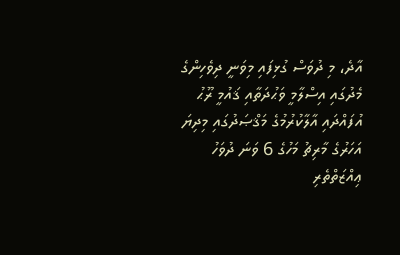އާދެ، މި ދުވަސް ގުޅިފައި މިވަނީ ދިވެހިންގެ މެދުގައި އިސްލާމީ ވަޙުދަތާއި ޤައުމީ ރޫޙު އުފައްދައި އާލާކުރުމުގެ މަޤްޞަދުގައި މިދިޔަ އަހަރުގެ މާރިޗު މަހުގެ 6 ވަނަ ދުވަހު ޢިއްޒަތްތެރި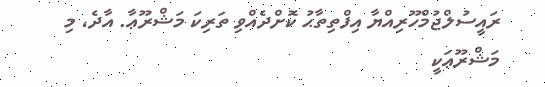ރައީސުލްޖުމްހޫރިއްޔާ އިފްތިތާޙު ކޮށްދެއްވި ތަރިކަ މަޝްރޫޢާ. އާދެ، މި މަޝްރޫޢަކީ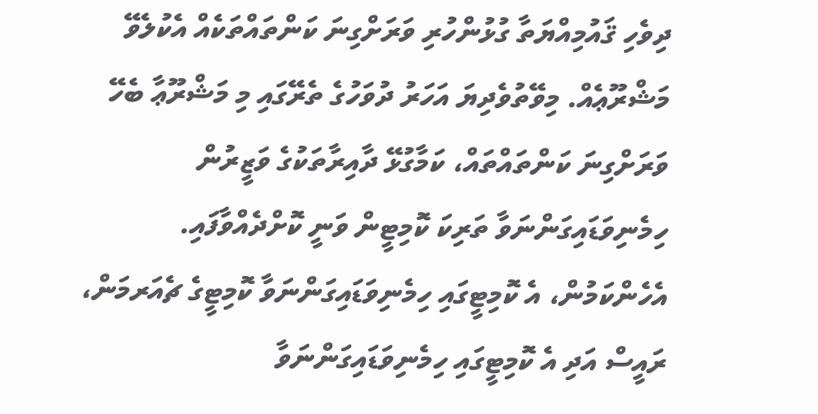ދިވެހި ޤައުމިއްޔަތާ ގުޅުންހުރި ވަރަށްގިނަ ކަންތައްތަކެއް އެކުލެވޭ މަޝްރޫޢެއް. މިވޭތުވެދިޔަ އަހަރު ދުވަހުގެ ތެރޭގައި މި މަޝްރޫޢާ ބެހޭ ވަރަށްގިނަ ކަންތައްތައް، ކަމާގުޅޭ ދާއިރާތަކުގެ ވަޒީރުން ހިމެނިވަޑައިގަންނަވާ ތަރިކަ ކޮމިޓީން ވަނީ ކޮށްދެއްވާފައި. އެހެންކަމުން، އެ ކޮމިޓީގައި ހިމެނިވަޑައިގަންނަވާ ކޮމިޓީގެ ޗެއަރމަން، ރައީސް އަދި އެ ކޮމިޓީގައި ހިމެނިވަޑައިގަންނަވާ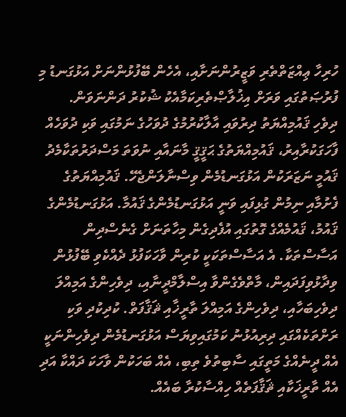ހުރިހާ ޢިއްޒަތްތެރި ވަޒީރުންނަށާއި، އެހެން ބޭފުޅުންނަށް އަޅުގަނޑު މި ފުރުޞަތުގައި ވަރަށް އިޚުލާޞްތެރިކަމާއެކު ޝުކުރު ދަންނަވަން.
ދިވެހި ޤައުމިއްޔަތު ދިރުވައި އާލާކުރުމުގެ ދުވަހުގެ ނަމުގައި ވަކި ދުވަހެއް ފާހަގަކުރާއިރު، ޤައުމިއްޔަތުގެ ޙަޤީޤީ މާނައާއި ނުވަތަ މަސްދަރުތަކާމެދު ޤައުމީ ނަޒަރަކުން އަޅުގަނޑުމެން ވިސްނާލަންޖެހޭ. ޤައުމިއްޔަތުގެ ފެށުމާއި ނިމުން ގުޅިފައި ވަނީ އަޅުގަނޑުމެންގެ ޤައުމާ. އަޅުގަނޑުމެންގެ ޤައުމު، ޤައުމެއްގެ ގޮތުގައި އުފެދިގެން މިހާތަނަށް ގެނެސްދިން އަސާސްތަކާ. އެ އަސާސްތަކަކީ ކުރިން ވާހަކަފުޅު ދެއްކެވި ބޭފުޅުން ވިދާޅުވިފަދައިން، މާތްވެގެންވާ އިސްލާމްދީނާއި، ދިވެހިންގެ އަމިއްލަ ދިވެހިބަހާއި، ދިވެހިންގެ އަމިއްލަ ތާރީޚާއި ޘަޤާފަތް. ކުދިކުދި ވަކި ރަށްތަކެއްގައި ދިރިއުޅުނު ކަމުގައިވިޔަސް އަޅުގަނޑުމެން ދިވެހިންނަކީ އެއް ދީނެއްގެ މަތީގައި ސާބިތުވެ ތިބި، އެއް ބަހަކުން ވާހަކަ ދައްކާ އަދި އެއް ތާރީޚަކާއި ޘަޤާފަތެއް ހިއްސާކުރާ ބައެއް.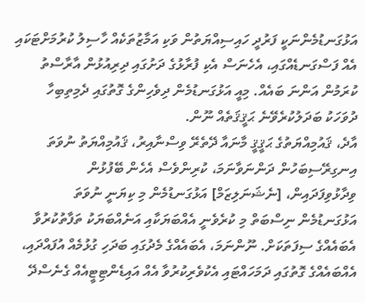އަޅުގަނޑުމެންނަކީ ފަރުދީ ހައިސިއްޔަތުން ވަކި އަމާޒުތަކެއް ހާސިލު ކުރުމަށްޓަކައި އެއް ފަސްގަނޑެއްގައި، އެހެނަސް އެކި ފުރާޅުގެ ދަށުގައި ދިރިއުޅުން އާރާސްތު ކުރަމުން އަންނަ ބައެއް. މިއީ އަޅުގަނޑުމެން ދިވެހިންގެ ގޮތުގައި ދެމިތިބިހާ ދުވަހަކު ބަދަލުކުރެވޭނެ ޙަޤީޤަތެއް ނޫން.
އާދެ، ޤައުމިއްޔަތުގެ ޙަޤީޤީ މާނައާ ދޭތެރޭ ވިސްނާއިރު، ޤައުމިއްޔަތު ނުވަތަ އިނގިރޭސިބަހުން ދަންނަވާނަމަ، ކުރިންވެސް އެހެން ބޭފުޅުން ވިދާޅުވިފަދައިން، [ނެޝަނަލިޒަމް] އަޅުގަނޑުމެން މި ކިޔަނީ ނުވަތަ އަޅުގަނޑުމެން ނިސްބަތް މި ކުރެވެނީ އެއްބަޔަކާއި އަނެއްބަޔަކު ތަފާތުކުރުވާ އެބައެއްގެ ސިފަތަކަށް. ނޫންނަމަ، އެބައެއްގެ މެދުގައި ބަދަހި ގުޅުމެއް އުފައްދައި، އެއްބައެއްގެ ގޮތުގައި ދަމަހައްޓައި އެކުވެރިކުރުވާ އެއް އައިޑެންޓިޓީއެއް ގެނެސްދޭ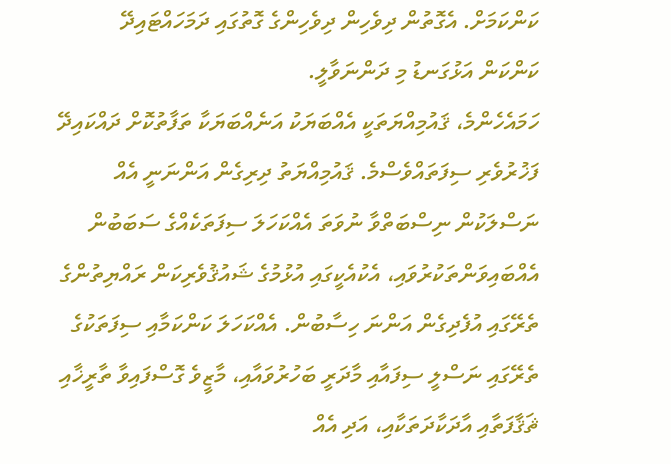ކަންކަމަށް. އެގޮތުން ދިވެހިން ދިވެހިންގެ ގޮތުގައި ދަމަހައްޓައިދޭ ކަންކަން އަޅުގަނޑު މި ދަންނަވާލީ.
ހަމައެހެންމެ، ޤައުމިއްޔަތަކީ އެއްބަޔަކު އަނެއްބަޔަކާ ތަފާތުކޮށް ދައްކައިދޭ ފަޚުރުވެރި ސިފަތައްވެސްމެ. ޤައުމިއްޔަތު ދިރިގެން އަންނަނީ އެއް ނަސްލަކުން ނިސްބަތްވާ ނުވަތަ އެއްކަހަލަ ސިފަތަކެއްގެ ސަބަބުން އެއްބައިވަންތަކުރުވައި، އެކުއެކީގައި އުޅުމުގެ ޝައުޤުވެރިކަން ރައްޔިތުންގެ ތެރޭގައި އުފެދިގެން އަންނަ ހިސާބުން. އެއްކަހަލަ ކަންކަމާއި ސިފަތަކުގެ ތެރޭގައި ނަސްލީ ސިފައާއި މާދަރީ ބަހުރުވައާއި، މާޒީވެ ގޮސްފައިވާ ތާރީޚާއި ޘަޤާފަތާއި އާދަކާދަތަކާއި، އަދި އެއް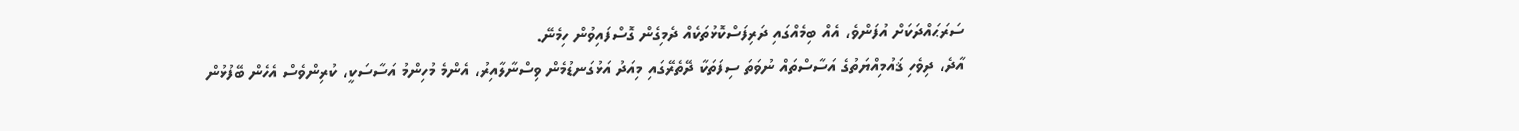ސަރަޙައްދަކަށް އުފަންވެ، އެއް ބިމެއްގައި ދަރިފަސްކޮޅުތަކެއް ދެމިގެން ގޮސްފައިވުން ހިމެނޭ.
އާދެ، ދިވެހި ޤައުމިއްޔަތުގެ އަސާސްތައް ނުވަތަ ސިފަތަކާ ދޭތެރޭގައި މިއަދު އަޅުގަނޑުމެން ވިސްނާލާއިރު، އެންމެ މުހިންމު އަސާސަކީ، ކުރިންވެސް އެހެން ބޭފުޅުން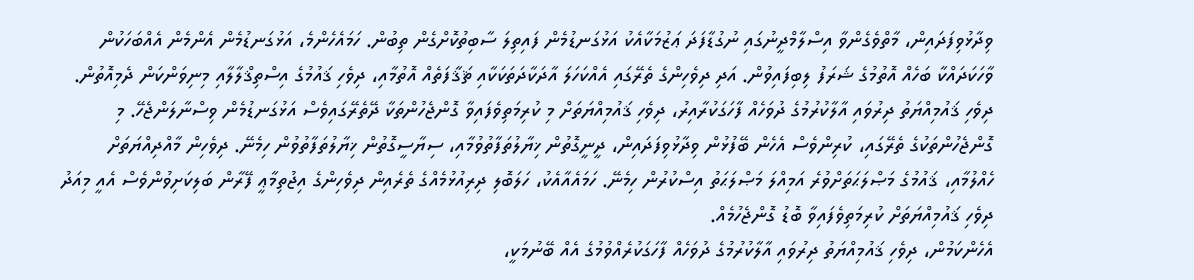ވިދާޅުވިފަދައިން، މާތްވެގެންވާ އިސްލާމްދީނުގައި ނުގުޑާފަދަ ޢަޒުމަކާއެކު އަޅުގަނޑުމެން ފައިތިލަ ސާބިތުކޮށްގެން ތިބުން. ހަމައެހެންމެ، އަޅުގަނޑުމެން އެންމެން އެއްބަހަކުން ވާހަކަދައްކާ ބަހެއް އޮތުމުގެ ޝަރަފު ލިބިފައިވުން. އަދި ދިވެހިންގެ ތެރޭގައި އެއްކަހަލަ އާދަކާދަތަކަކާއި ޘަޤާފަތެއް އޮތުމާއި، ދިވެހި ޤައުމުގެ އިސްތިޤްލާލާއި މިނިވަންކަން ދެމިއޮތުން.
ދިވެހި ޤައުމިއްޔަތު ދިރުވައި އާލާކުރުމުގެ ދުވަހެއް ފާހަގަކުރާއިރު، ދިވެހި ޤައުމިއްޔަތަށް މި ކުރިމަތިވެފައިވާ ގޮންޖެހުންތަކާ ދޭތެރޭގައިވެސް އަޅުގަނޑުމެން ވިސްނާލަންޖެހޭ. މި ގޮންޖެހުންތަކުގެ ތެރޭގައި، ކުރިންވެސް އެހެން ބޭފުޅުން ވިދާޅުވިފަދައިން، ދީނީގޮތުން ޚިޔާލުތަފާތުވުމާއި، ސިޔާސީގޮތުން ޚިޔާލުތަފާތުވުން ހިމެނޭ. ދިވެހިން މާއްދިއްޔަތަށް ހެއްލުމާއި، ޤައުމުގެ މަޞްލަޙަތަށްވުރެ އަމިއްލަ މަޞްލަޙަތު އިސްކުރުން ހިމެނޭ. ހަމައެއާއެކު، ހަލަބޮލި ދިރިއުޅުމެއްގެ ތެރެއިން ދިވެހިންގެ އިޖުތިމާޢީ ފޭރާން ބަލިކަށިވުންވެސް އެއީ މިއަދު ދިވެހި ޤައުމިއްޔަތަށް ކުރިމަތިވެފައިވާ ބޮޑު ގޮންޖެހުމެއް.
އެހެންކަމުން، ދިވެހި ޤައުމިއްޔަތު ދިރުވައި އާލާކުރުމުގެ ދުވަހެއް ފާހަގަކުރެއްވުމުގެ އެއް ބޭނުމަކީ،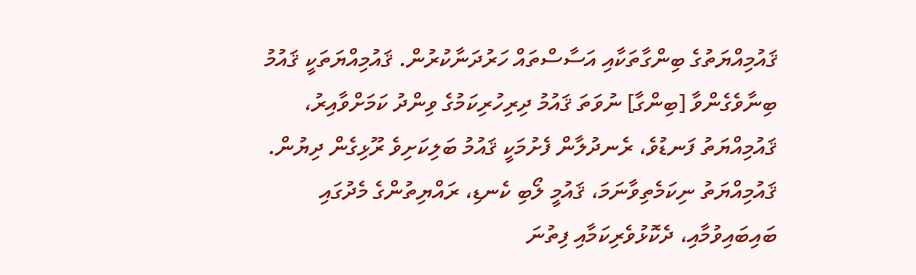ޤައުމިއްޔަތުގެ ބިންގާތަކާއި އަސާސްތައް ހަރުދަނާކުރުން. ޤައުމިއްޔަތަކީ ޤައުމު ބިނާވެގެންވާ [ބިންގާ] ނުވަތަ ޤައުމު ދިރިހުރިކަމުގެ ވިންދު ކަމަށްވާއިރު، ޤައުމިއްޔަތު ފަނޑުވެ، ރެނދުލާން ފެށުމަކީ ޤައުމު ބަލިކަށިވެ ރޫޅިގެން ދިޔުން. ޤައުމިއްޔަތު ނިކަމެތިވާނަމަ، ޤައުމީ ލޯބި ކެނޑި، ރައްޔިތުންގެ މެދުގައި ބައިބައިވުމާއި، ދެކޮޅުވެރިކަމާއި ފިތުނަ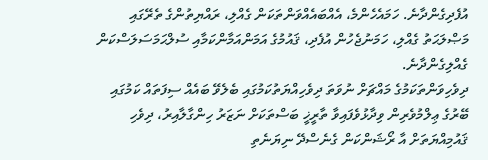އުފެދިގެންދާނެ. ހަމައެހެންމެ، އެއްބައެއްވަންތަކަން ގެއްލި، ރައްޔިތުންގެ ތެރޭގައި މަޞްލަޙަތު ގެއްލި، ހަމަނުޖެހުން އުފެދި، ޤައުމުގެ އަމަންއަމާންކަމާއި ސުލްޙަމަސަލަސްކަން ގެއްލިގެންދާނެ.
ދިވެހިވަންތަކަމުގެ މައްޗަށް ނުވަތަ ދިވެހިއްޔަތުކަމުގައި ބެލެވޭ ބައެއް ސިފަތައް ކަމުގައި ބޭރުގެ ޢިލްމުވެރިން ވިދާޅުވެފައިވާ ތާރީޚީ ބަސްތަކަށް ނަޒަރު ހިންގާލާއިރު، ދިވެހި ޤައުމިއްޔަތަށް އާ ރޯޝަންކަން ގެނެސްދޭ ނިޔަނެތި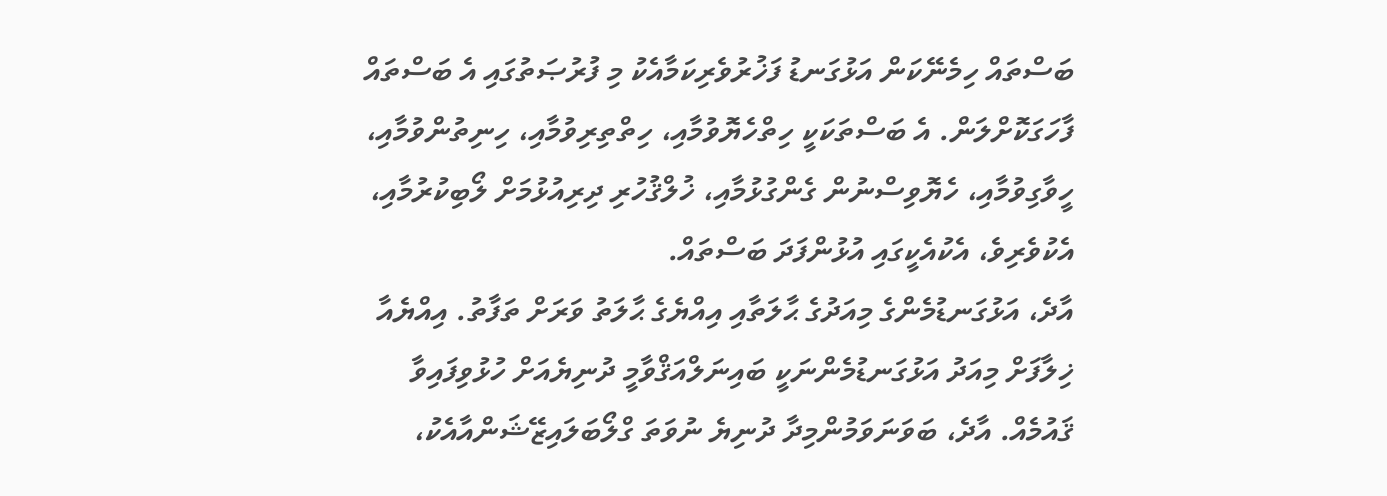ބަސްތައް ހިމެނޭކަން އަޅުގަނޑު ފަޚުރުވެރިކަމާއެކު މި ފުރުޞަތުގައި އެ ބަސްތައް ފާހަގަކޮށްލަން. އެ ބަސްތަކަކީ ހިތްހެޔޮވުމާއި، ހިތްތިރިވުމާއި، ހިނިތުންވުމާއި، ހީވާގިވުމާއި، ހެޔޮވިސްނުން ގެންގުޅުމާއި، ޚުލްޤުހުރި ދިރިއުޅުމަށް ލޯބިކުރުމާއި، އެކުވެރިވެ، އެކުއެކީގައި އުޅުންފަދަ ބަސްތައް.
އާދެ، އަޅުގަނޑުމެންގެ މިއަދުގެ ޙާލަތާއި އިއްޔެގެ ޙާލަތު ވަރަށް ތަފާތު. އިއްޔެއާ ޚިލާފަށް މިއަދު އަޅުގަނޑުމެންނަކީ ބައިނަލްއަޤްވާމީ ދުނިޔެއަށް ހުޅުވިފައިވާ ޤައުމެއް. އާދެ، ބަވަނަވަމުންމިދާ ދުނިޔެ ނުވަތަ ގްލޯބަލައިޒޭޝަންއާއެކު،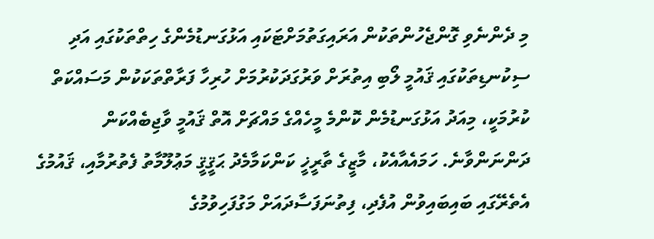މި ދެންނެވި ގޮންޖެހުންތަކުން އަރައިގަތުމަށްޓަކައި އަޅުގަނޑުމެންގެ ހިތްތަކުގައި އަދި ސިކުނޑިތަކުގައި ޤައުމީ ލޯބި އިތުރަށް ވަރުގަދަކުރުމަށް ހުރިހާ ފަރާތްތަކަކުން މަސައްކަތް ކުރުމަކީ، މިއަދު އަޅުގަނޑުމެން ކޮންމެ މީހެއްގެ މައްޗަށް އޮތް ޤައުމީ ވާޖިބެއްކަން ދަންނަންވާނެ. ހަމައެއާއެކު، މާޒީގެ ތާރީޚީ ކަންކަމާމެދު ޙަޤީޤީ މަޢުލޫމާތު ފެތުރުމާއި، ޤައުމުގެ އެތެރޭގައި ބައިބައިވުން އުފެދި، ފިތުނަފަސާދައަށް މަގުފަހިވުމުގެ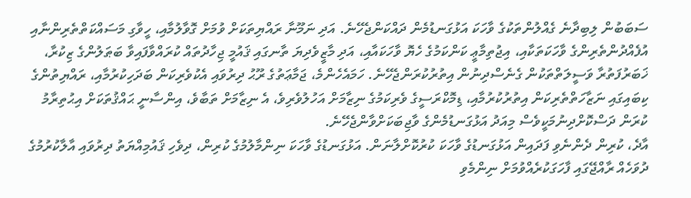ސަބަބުން ލިބިދާނެ ގެއްލުންތަކުގެ ވާހަކަ އަޅުގަނޑުމެން ދައްކަންޖެހޭނެ. އަދި ނަމޫނާ ރައްޔިތަކަށް ވުމަށް ގޮވާލުމާއި، ހީވާގި މަސައްކަތްތެރިންނާއި އުފެއްދުންތެރިންގެ ވާހަކަތަކާއި، އިޖުތިމާޢީ ކަންކަމުގެ ހެޔޮ ވާހަކައާއި، އަދި މާޒީވެދިޔަ ތާނގައި ޤައުމީ ޖިހާދުތައް ކުރައްވާފައިވާ ބަޠަލުންގެ ޒިކުރާ، ޚަބަރުފަތުރާ ވަސީލަތްތަކުން ގެނެސްދިނުން އިތުރުކުރަންޖެހޭނެ. ހަމައެހެންމެ، ޖަމާޢަތުގެ ރޫޙު ދިރުވައި އެކުވެރިކަން ބަދަހިކުރުމާއި، ރައްޔިތުންގެ ކިބައިގައި ނަޒާހަތްތެރިކަން އިތުރުކުރުމާއި، ޑިމޮކްރަސީގެ ވެރިކަމުގެ ނިޒާމަށް އަހުލުވެރިވެ، އެ ނިޒާމަށް ތަބާވެ، އިންސާނީ ޙައްޤުތަކަށް އިޙުތިރާމު ކުރަން ދަސްކޮށްދިނުމަކީވެސް މިއަދު އަޅުގަނޑުމެންގެ ވާޖިބަކަށްވާންޖެހޭނެ.
އާދެ، ކުރިން ދެންނެވި ފަދައިން އަޅުގަނޑުގެ ވާހަކަ ކުރުކޮށްލާނަން. އަޅުގަނޑުގެ ވާހަކަ ނިންމާލުމުގެ ކުރިން، ދިވެހި ޤައުމިއްޔަތު ދިރުވައި އާލާކުރުމުގެ ދުވަހެއް ރާއްޖޭގައި ފާހަގަކުރެއްވުމަށް ނިންމެވި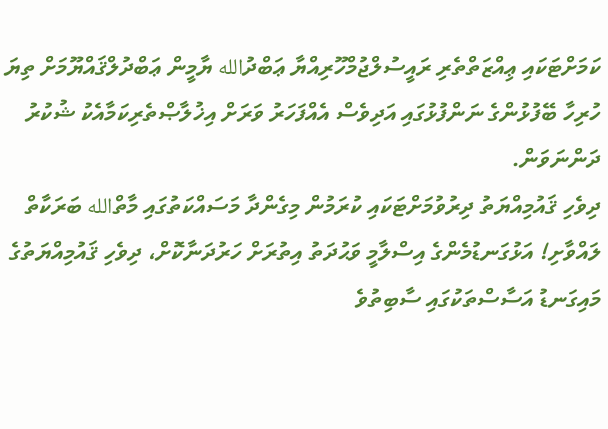ކަމަށްޓަކައި ޢިއްޒަތްތެރި ރައީސުލްޖުމްހޫރިއްޔާ ޢަބްދުالله ޔާމީން ޢަބްދުލްޤައްޔޫމަށް ތިޔަ ހުރިހާ ބޭފުޅުންގެ ނަންފުޅުގައި އަދިވެސް އެއްފަހަރު ވަރަށް އިޚުލާޞްތެރިކަމާއެކު ޝުކުރު ދަންނަވަން.
ދިވެހި ޤައުމިއްޔަތު ދިރުވުމަށްޓަކައި ކުރަމުން މިގެންދާ މަސައްކަތުގައި މާތްالله ބަރަކާތް ލައްވާށި! އަޅުގަނޑުމެންގެ އިސްލާމީ ވަޙުދަތު އިތުރަށް ހަރުދަނާކޮށް، ދިވެހި ޤައުމިއްޔަތުގެ މައިގަނޑު އަސާސްތަކުގައި ސާބިތުވެ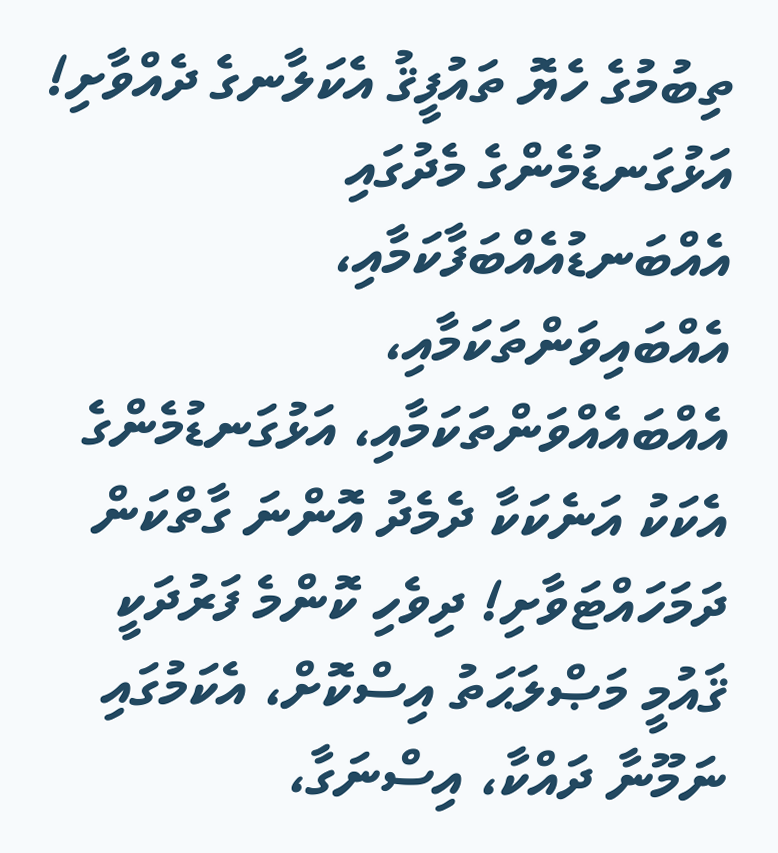ތިބުމުގެ ހެޔޮ ތައުފީޤު އެކަލާނގެ ދެއްވާށި! އަޅުގަނޑުމެންގެ މެދުގައި އެއްބަނޑުއެއްބަފާކަމާއި، އެއްބައިވަންތަކަމާއި، އެއްބައެއްވަންތަކަމާއި، އަޅުގަނޑުމެންގެ އެކަކު އަނެކަކާ ދެމެދު އޮންނަ ގާތްކަން ދަމަހައްޓަވާށި! ދިވެހި ކޮންމެ ފަރުދަކީ ޤައުމީ މަޞްލަޙަތު އިސްކޮށް، އެކަމުގައި ނަމޫނާ ދައްކާ، އިސްނަގާ،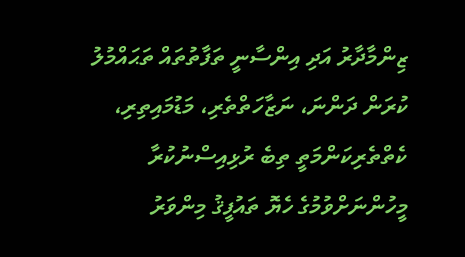ޒިންމާދާރު އަދި އިންސާނީ ތަފާތުތައް ތަޙައްމުލު ކުރަން ދަންނަ، ނަޒާހަތްތެރި، މަޑުމައިތިރި، ކެތްތެރިކަންމަތީ ތިބެ ރުޅިއިސްނުކުރާ މީހުންނަށްވުމުގެ ހެޔޮ ތައުފީޤު މިންވަރު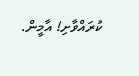ކުރައްވާށި! އާމީން.